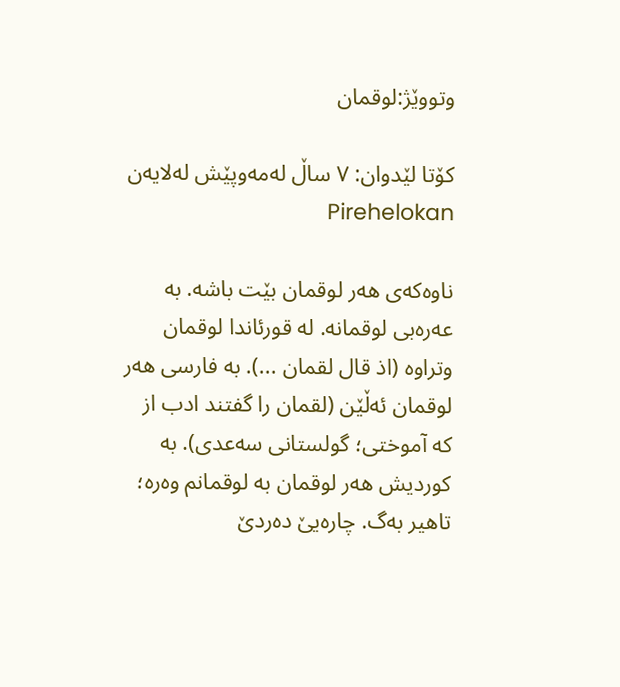وتووێژ:لوقمان

کۆتا لێدوان: ٧ ساڵ لەمەوپێش لەلایەن Pirehelokan

ناوەکەی ھەر لوقمان بێت باشە. بە عەرەبی لوقمانە. لە قورئاندا لوقمان وتراوە (اذ قال لقمان ...). بە فارسی ھەر لوقمان ئەڵێن (لقمان را گفتند ادب از که آموختی؛ گولستانی سەعدی). بە کوردیش ھەر لوقمان بە لوقمانم وەرە؛ تاھیر بەگ. چارەیێ دەردێ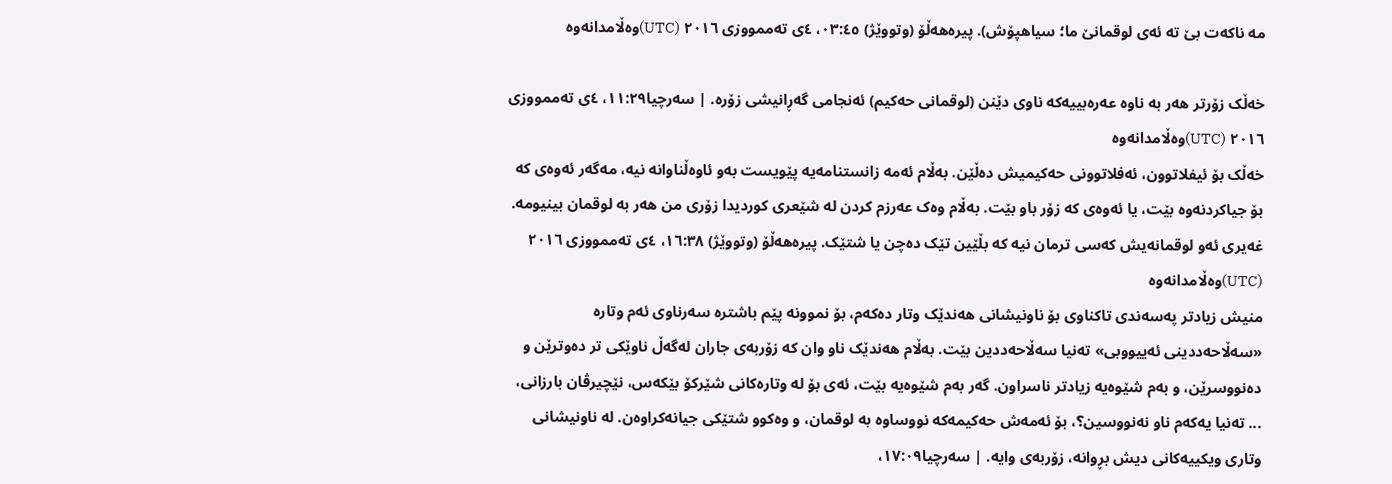مە ناکەت بێ تە ئەی لوقمانێ ما؛ سیاھپۆش). پیرەھەڵۆ (وتووێژ) ٠٣:٤٥، ٤ی تەممووزی ٢٠١٦ (UTC)وەڵامدانەوە

خەڵک زۆرتر ھەر بە ناوە عەرەبییەکە ناوی دێنن (لوقمانی حەکیم) ئەنجامی گەڕانیشی زۆرە. | سەرچیا١١:٢٩، ٤ی تەممووزی ٢٠١٦ (UTC)وەڵامدانەوە
خەڵک بۆ ئیفلاتوون، ئەفلاتوونی حەکیمیش دەڵێن. بەڵام ئەمە زانستنامەیە پێویست بەو ئاوەڵناوانە نیە، مەگەر ئەوەی کە بۆ جیاکردنەوە بێت، یا ئەوەی کە زۆر باو بێت. بەڵام وەک عەرزم کردن لە شێعری کوردیدا زۆری من ھەر بە لوقمان بینیومە. غەیری ئەو لوقمانەیش کەسی ترمان نیە کە بڵێین تێک دەچن یا شتێک. پیرەھەڵۆ (وتووێژ) ١٦:٣٨، ٤ی تەممووزی ٢٠١٦ (UTC)وەڵامدانەوە
منیش زیادتر پەسەندی تاکناوی بۆ ناونیشانی ھەندێک وتار دەکەم، بۆ نموونە پێم باشترە سەرناوی ئەم وتارە «سەڵاحەددینی ئەییووبی» تەنیا سەڵاحەددین بێت. بەڵام ھەندێک ناو وان کە زۆربەی جاران لەگەڵ ناوێکی تر دەوترێن و دەنووسرێن، و بەم شێوەیە زیادتر ناسراون. گەر بەم شێوەیە بێت، ئەی بۆ لە وتارەکانی شێرکۆ بێکەس، نێچیرڤان بارزانی، ... تەنیا یەکەم ناو نەنووسین؟، بۆ ئەمەش حەکیمەکە نووساوە بە لوقمان، و وەکوو شتێکی جیانەکراوەن. لە ناونیشانی وتاری ویکییەکانی دیش بڕوانە، زۆربەی وایە. | سەرچیا١٧:٠٩،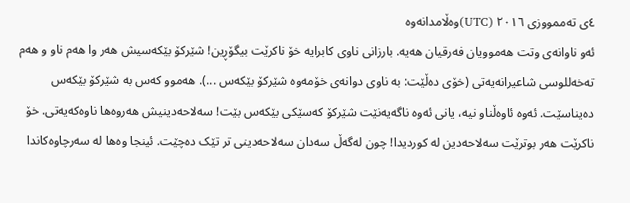٤ی تەممووزی ٢٠١٦ (UTC)وەڵامدانەوە
ئەو ناوانەی وتت ھەموویان فەرقیان ھەیە. بارزانی ناوی کابرایە خۆ ناکرێت بیگۆڕین! شێرکۆ بێکەسیش ھەر وا ھەم ناو و ھەم تەخەللوسی شاعیرانەیەتی (خۆی دەڵێت: بە ناوی دوانەی خۆمەوە شێرکۆ بێکەس ...). ھەموو کەس بە شێرکۆ بێکەس دەیناسێت. ئەوە ئاوەڵناو نیە، یانی ئەوە ناگەیەنێت شێرکۆ کەسێکی بێکەس بێت! سەلاحەدینیش ھەروەھا ناوەکەیەتی. خۆ ناکرێت ھەر بوترێت سەلاحەدین لە کوردیدا! چون لەگەڵ سەدان سەلاحەدینی تر تێک دەچێت. ئینجا وەھا لە سەرچاوەکاندا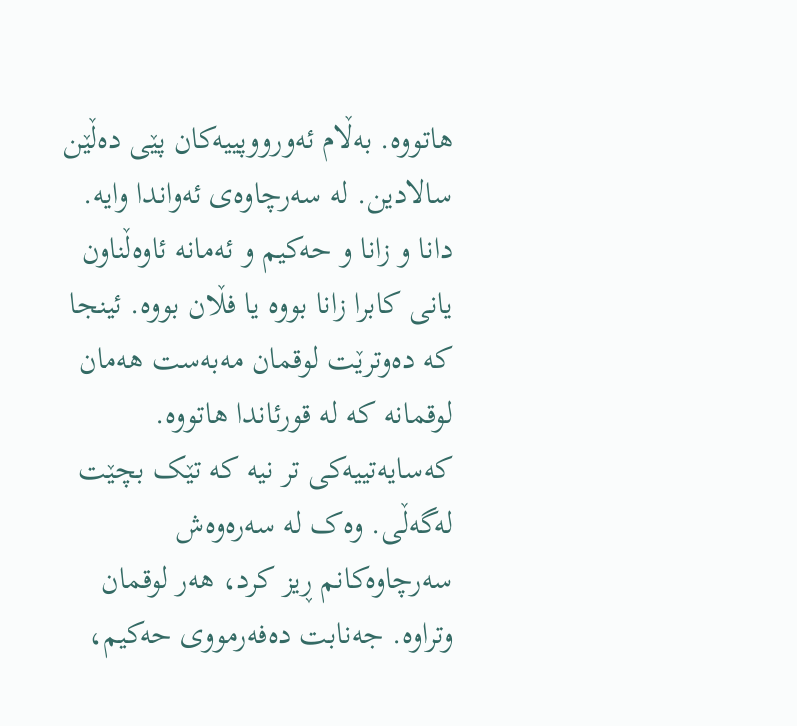ھاتووە. بەڵام ئەورووپییەکان پێی دەڵێن سالادین. لە سەرچاوەی ئەواندا وایە. دانا و زانا و حەکیم و ئەمانە ئاوەڵناون یانی کابرا زانا بووە یا فڵان بووە. ئینجا کە دەوترێت لوقمان مەبەست ھەمان لوقمانە کە لە قورئاندا ھاتووە. کەسایەتییەکی تر نیە کە تێک بچێت لەگەڵی. وەک لە سەرەوەش سەرچاوەکانم ڕیز کرد، ھەر لوقمان وتراوە. جەنابت دەفەرمووی حەکیم،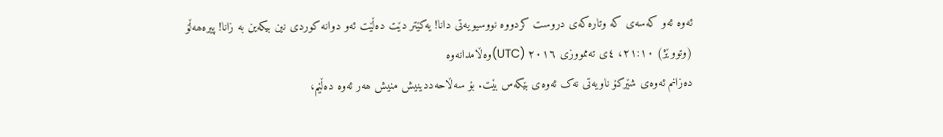ئەوە ئەو کەسەی کە وتارەکەی دروست کردووە نووسیویەتی دانا! یەکێتر دێت دەڵێت ئەو دوانە کوردی نین بیکەین بە زانا! پیرەھەڵۆ (وتووێژ) ٢١:١٠، ٤ی تەممووزی ٢٠١٦ (UTC)وەڵامدانەوە
دەزانم ئەوەی شێرکۆ ناویەتی نەک ئەوەی بێکەس بێت. بۆ سەڵاحەددینیش منیش ھەر ئەوە دەڵێم،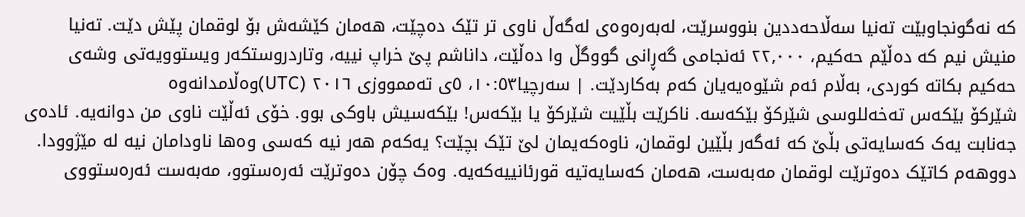کە نەگونجاوبێت تەنیا سەڵاحەددین بنووسرێت، لەبەرەوەی لەگەڵ ناوی تر تێک دەچێت، ھەمان کێشەش بۆ لوقمان پێش دێت. تەنیا منیش نیم کە دەڵێم حەکیم، ٢٢٫٠٠٠ ئەنجامی گەڕانی گووگڵ وا دەڵێت، داناشم پێ خراپ نییە، وتاردروستکەر ویستوویەتی وشەی حەکیم بکاتە کوردی، بەڵام ئەم شێوەیەیان کەم بەکاردێت. | سەرچیا١٠:٥٣، ٥ی تەممووزی ٢٠١٦ (UTC)وەڵامدانەوە
شێرکۆ بێکەس تەخەللوسی شێرکۆ بێکەسە. ناکرێت بڵێیت شێرکۆ یا بێکەس! بێکەسیش باوکی بوو. خۆی ئەڵێت ناوی من دوانەیە. ئادەی جەنابت یەک کەسایەتی بڵێ کە ئەگەر بڵێین لوقمان، ناوەکەیمان لێ تێک بچێت؟ یەکەم ھەر نیە کەسی وەھا ناودامان نیە لە مێژوودا. دووھەم کاتێک دەوترێت لوقمان مەبەست، ھەمان کەسایەتیە قورئانییەکەیە. وەک چۆن دەوترێت ئەرەستوو، مەبەست ئەرەستووی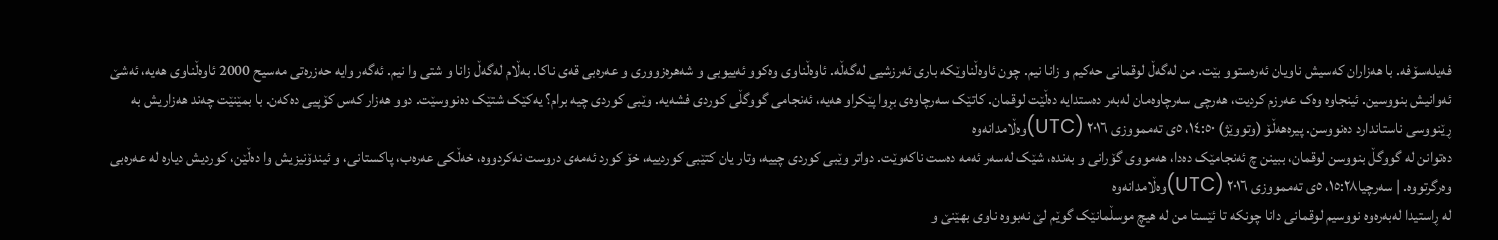فەیلەسۆفە. با ھەزاران کەسیش ناویان ئەرەستوو بێت. من لەگەڵ لوقمانی حەکیم و زانا نیم. چون ئاوەڵناوێکە باری ئەرزشیی لەگەڵە. ئاوەڵناوی وەکوو ئەییوبی و شەھرەزووری و عەرەبی قەی ناکا. بەڵام لەگەڵ زانا و شتی وا نیم. ئەگەر وایە حەزرەتی مەسیح 2000 ئاوەڵناوی ھەیە، ئەشێ ئەوانیش بنووسین. ئینجاوە وەک عەرزم کردیت، ھەرچی سەرچاوەمان لەبەر دەستدایە دەڵێت لوقمان. کاتێک سەرچاوەی بڕوا پێکراو ھەیە، ئەنجامی گووگڵی کوردی فشەیە. وێبی کوردی چیە برام؟ یەکێک شتێک دەنووسێت. دوو ھەزار کەس کۆپیی دەکەن. با بمێنێت چەند ھەزاریش بە ڕێنووسی ناستاندارد دەنووسن. پیرەھەڵۆ (وتووێژ) ١٤:٥٠، ٥ی تەممووزی ٢٠١٦ (UTC)وەڵامدانەوە
دەتوانن لە گووگڵ بنووسن لوقمان، ببینن چ ئەنجامێک دەدا، ھەمووی گۆرانی و بەندە، شێک لەسەر ئەمە دەست ناکەوێت. دواتر وێبی کوردی چییە، وتار یان کتێبی کوردییە، خۆ کورد ئەمەی دروست نەکردووە، خەڵکی عەرەب، پاکستانی، و ئیندۆنیزیش وا دەڵێن، کوردیش دیارە لە عەرەبی وەرگرتووە. | سەرچیا١٥:٢٨، ٥ی تەممووزی ٢٠١٦ (UTC)وەڵامدانەوە
لە ڕاستیدا لەبەرەوە نووسیم لوقمانی دانا چونکە تا ئێستا من لە هیچ موسڵمانێک گوێم لێ نەبووە ناوی بهێنێ و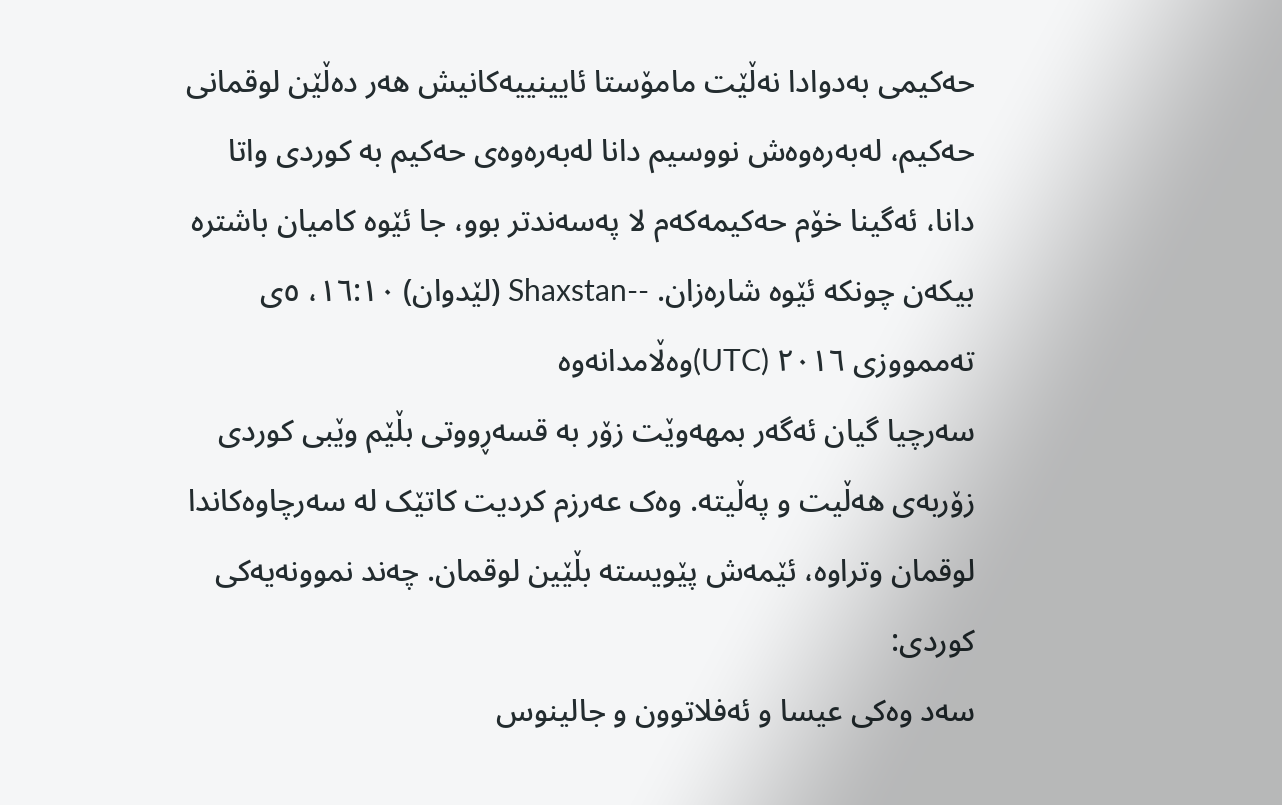حەکیمی بەدوادا نەڵێت مامۆستا ئایینییەکانیش هەر دەڵێن لوقمانی حەکیم، لەبەرەوەش نووسیم دانا لەبەرەوەی حەکیم بە کوردی واتا دانا، ئەگینا خۆم حەکیمەکەم لا پەسەندتر بوو، جا ئێوە کامیان باشترە بیکەن چونکە ئێوە شارەزان. --Shaxstan (لێدوان) ١٦:١٠، ٥ی تەممووزی ٢٠١٦ (UTC)وەڵامدانەوە
سەرچیا گیان ئەگەر بمھەوێت زۆر بە قسەڕووتی بڵێم وێبی کوردی زۆربەی ھەڵیت و پەڵیتە. وەک عەرزم کردیت کاتێک لە سەرچاوەکاندا لوقمان وتراوە، ئێمەش پێویستە بڵێین لوقمان. چەند نموونەیەکی کوردی:
سەد وەکی عیسا و ئەفلاتوون و جالینوس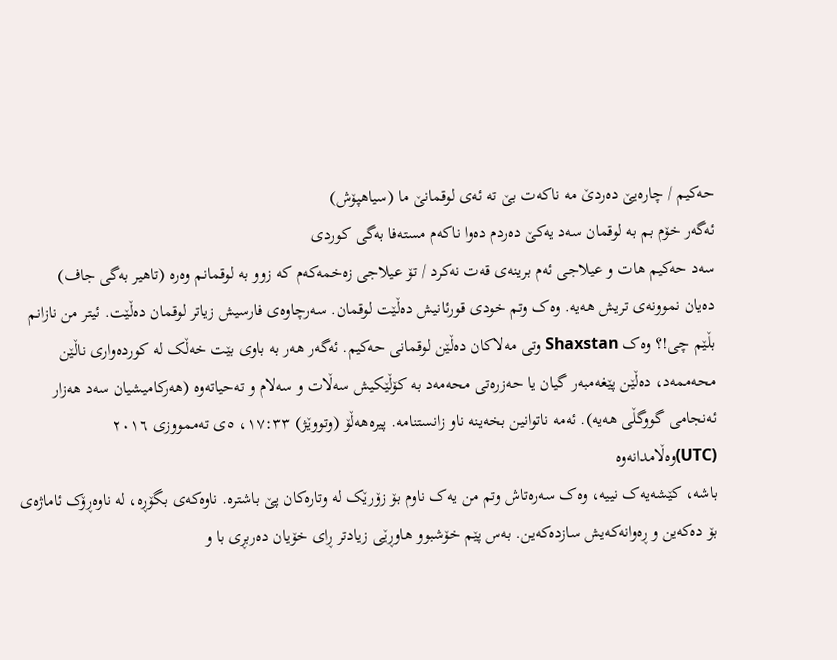حەکیم / چارەیێ دەردێ مە ناکەت بێ تە ئەی لوقمانێ ما (سیاھپۆش)
ئەگەر خۆم بم بە لوقمان سەد یەکێ دەردم دەوا ناکەم مستەفا بەگی کوردی
سەد حەکیم ھات و عیلاجی ئەم برینەی قەت نەکرد / تۆ عیلاجی زەخمەکەم کە زوو بە لوقمانم وەرە (تاھیر بەگی جاف)
دەیان نموونەی تریش ھەیە. وەک وتم خودی قورئانیش دەڵێت لوقمان. سەرچاوەی فارسیش زیاتر لوقمان دەڵێت. ئیتر من نازانم بڵێم چی!؟ وەک Shaxstan وتی مەلاکان دەڵێن لوقمانی حەکیم. ئەگەر ھەر بە باوی بێت خەڵک لە کوردەواری ناڵێن محەممەد، دەڵێن پێغەمبەر گیان یا حەزرەتی محەمەد بە کۆڵێکیش سەڵات و سەلام و تەحیاتەوە (ھەرکامیشیان سەد ھەزار ئەنجامی گووگڵی ھەیە). ئەمە ناتوانین بخەینە ناو زانستنامە. پیرەھەڵۆ (وتووێژ) ١٧:٣٣، ٥ی تەممووزی ٢٠١٦ (UTC)وەڵامدانەوە
باشە، کێشەیەک نییە، وەک سەرەتاش وتم من یەک ناوم بۆ زۆرێک لە وتارەکان پێ باشترە. ناوەکەی بگۆڕە، لە ناوەڕۆک ئاماژەی بۆ دەکەین و ڕەوانەکەیش سازدەکەین. بەس پێم خۆشبوو ھاوڕێی زیادتر ڕای خۆیان دەربڕی با و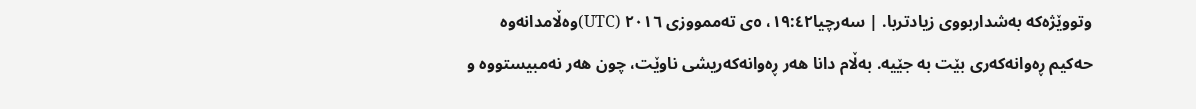وتووێژەکە بەشداربووی زیادتربا. | سەرچیا١٩:٤٢، ٥ی تەممووزی ٢٠١٦ (UTC)وەڵامدانەوە
حەکیم ڕەوانەکەری بێت بە جێیە. بەڵام دانا ھەر ڕەوانەکەریشی ناوێت، چون ھەر نەمبیستووە و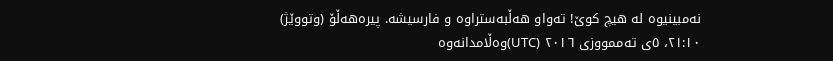نەمبینیوە لە ھیچ کوێ! تەواو ھەڵبەستراوە و فارسیشە. پیرەھەڵۆ (وتووێژ) ٢١:١٠، ٥ی تەممووزی ٢٠١٦ (UTC)وەڵامدانەوە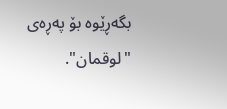بگەڕێوە بۆ پەڕەی "لوقمان".